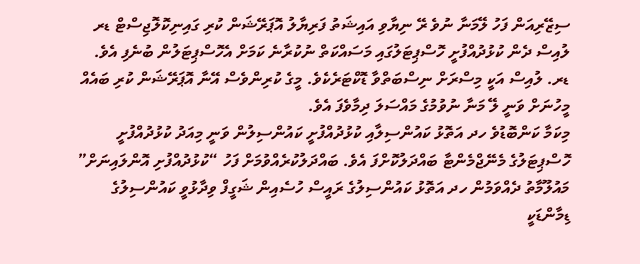ސިޒޭރިއަން ފަހު ލޭމަނާ ނުވެ ރޭ ނިޔާވި އައިޝަތު ފަރިޔާލު އޮޕަރޭޝަން ކުރި ގައިނިކޮލޮޖިސްޓް ޑރ ލުއިސް ދެން ކުޅުދުއްފުށީ ހޮސްޕިޓަލުގައި މަސައްކަތް ނުކުރާނެ ކަމަށް އެހޮސްޕިޓަލުން ބުނެފި އެވެ.
ޑރ. ލުއިސް އަކީ މިސްރަށް ނިސްބަތްވާ ޑޮކްޓަރެކެވެ. މީގެ ކުރިންވެސް އޭނާ އޮޕަރޭޝަން ކުރި ބައެއް މީހުނަށް ވަނީ ލޭ މަނާ ނުވުމުގެ މައްސަލަ ދިމާވެފަ އެވެ.
މިކަމާ ކަންބޮޑުވެ ހދ އަތޮޅު ކައުންސިލާއި ކުޅުދުއްފުށީ ކައުންސިލުން ވަނީ މިއަދު ކުޅުދުއްފުށީ ހޮސްޕިޓަލުގެ މެނޭޖްމެންޓާ ބައްދަލުކޮށްފަ އެވެ. ބައްދަލުކުރެއްވުމަށް ފަހު “ކުޅުދުއްފުށި އޮންލައިނަށް” މައުލޫމާތު ދެއްވަމުން ހދ އަތޮޅު ކައުންސިލުގެ ރައީސް ހުސެއިން ޝަގީފް ވިދާޅުވީ ކައުންސިލުގެ ޑިމާންޑަކީ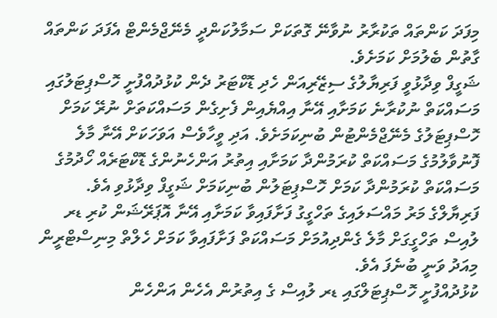މިފަދަ ކަންތައް ތަކުރާރު ނުވާނޭ ގޮތަކަށް ސަމާލުކަންދީ މެނޭޖްމެންޓް އެފަދަ ކަންތައް ގާތުން ބެލުމަށް ކަމަށެވެ.
ޝަގީފް ވިދާޅުވީ ފަރިޔާލުގެ ސިޒޭރިއަން ހެދި ޑޮކްޓަރު ދެން ކުޅުދުއްފުށީ ހޮސްޕިޓަލުގައި މަސައްކަތް ނުކުރާނެ ކަމަށާއި އޭނާ އިއްޔެއިން ފެށިގެން މަސައްކަތަށް ނުރޭ ކަމަށް ހޮސްޕިޓަލުގެ މެނޭޖްމެންޓުން ބުނިކަމަށެވެ. އަދި ވީހާވެސް އަވަހަކަށް އޭނާ މާލެ ފޮނުވާލުމުގެ މަސައްކަތް ކުރަމުންދާ ކަމަށާއި އިތުރު އަންހެނުންގެ ޑޮކްޓަރެއް ހޯދުމުގެ މަސައްކަތް ކުރަމުންދާ ކަމަށް ހޮސްޕިޓަލުން ބުނިކަމަށް ޝަގީފް ވިދާޅުވި އެވެ.
ފަރިޔާލްގެ މަރު މައްސަލައިގެ ތަހްގީގު ފަށާފައިވާ ކަމަށާއި އޭނާ އޮޕަރޭޝަން ކުރި ޑރ ލުއިސް ތަހްގީގަށް މާލެ ގެންދިއުމަށް މަސައްކަތް ފަށާފައިވާ ކަމަށް ހެލްތް މިނިސްޓްރީން މިއަދު ވަނީ ބުނެފަ އެވެ.
ކުޅުދުއްފުށީ ހޮސްޕިޓަލްގައި ޑރ ލުއިސް ގެ އިތުރުން އެހެން އަންހެން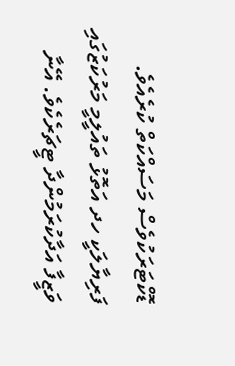ޑޮކްޓަރަކުވެސް މަސައްކަތް ކުރެއެވެ.
ފަރިޔާލަކީ ހދ އަތޮޅު ތައުލީމީ މަރުކަޒުގައި ވަޒީފާ އަދާކުރަމުންދާ ޓީޗަރެކެވެ. އޭނާ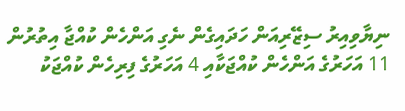ނިޔާވިއިރު ސިޒޭރިއަން ހަދައިގެން ނެގި އަންހެން ކުއްޖާ އިތުރުން 11 އަހަރުގެ އަންހެން ކުއްޖަކާއި 4 އަހަރުގެ ފިރިހެން ކުއްޖަކު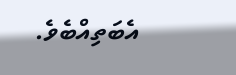އެބަތިއްބެވެ.